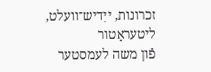זכרונות, ייִדיש־וועלט, ליטעראַטור
פֿון משה לעמסטער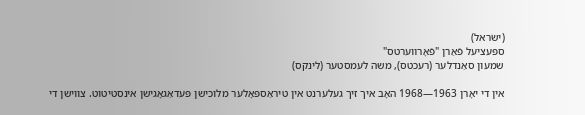(ישׂראל)
ספּעציעל פֿאַרן "פֿאָרװערטס"
שמעון סאַנדלער (רעכטס), משה לעמסטער (לינקס)

אין די יאָרן 1963—1968 האָב איך זיך געלערנט אין טיראַספּאָלער מלוכישן פּעדאַגאָגישן אינסטיטוט. צווישן די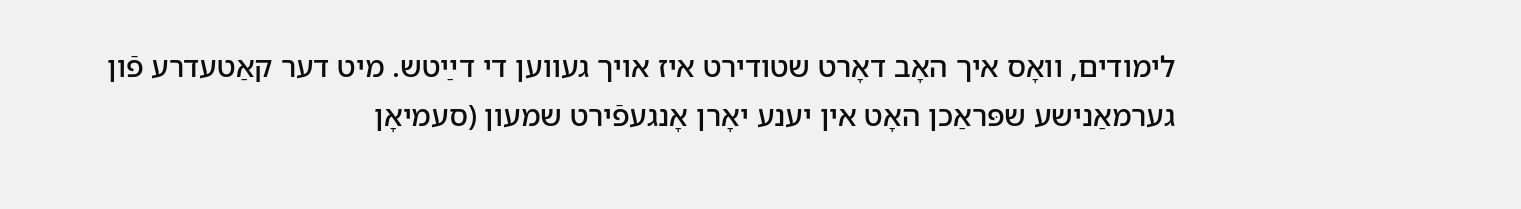לימודים, וואָס איך האָב דאָרט שטודירט איז אויך געווען די דײַטש. מיט דער קאַטעדרע פֿון גערמאַנישע שפּראַכן האָט אין יענע יאָרן אָנגעפֿירט שמעון (סעמיאָן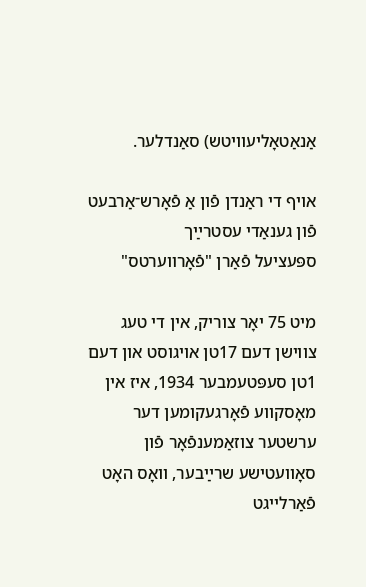אַנאַטאָליעוויטש) סאַנדלער.

אויף די ראַנדן פֿון אַ פֿאָרש־אַרבעט
פֿון גענאַדי עסטרײַך
ספּעציעל פֿאַרן "פֿאָרװערטס"

מיט 75 יאָר צוריק, אין די טעג צווישן דעם 17טן אויגוסט און דעם 1טן סעפּטעמבער 1934, איז אין מאָסקווע פֿאָרגעקומען דער ערשטער צוזאַמענפֿאָר פֿון סאָוועטישע שרײַבער, וואָס האָט פֿאַרלייגט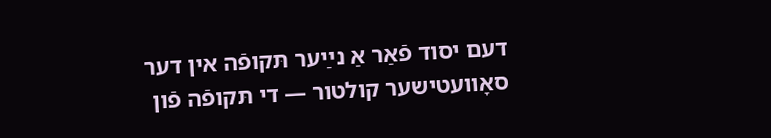דעם יסוד פֿאַר אַ נײַער תּקופֿה אין דער סאָוועטישער קולטור — די תּקופֿה פֿון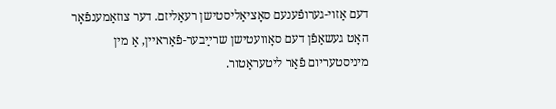דעם אַזוי-גערופֿענעם סאָציאַליסטישן רעאַליזם. דער צוזאַמענפֿאָר האָט געשאַפֿן דעם סאָוועטישן שרײַבער-פֿאַראיין, אַ מין מיניסטעריום פֿאַר ליטעראַטור.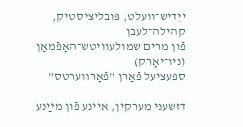ייִדיש־וועלט, פּובליציסטיק, קהילה־לעבן
פֿון מרים שמולעוויטש־האָפֿמאַן (ניו־יאָרק)
ספּעציעל פֿאַרן "פֿאָרװערטס"

דזשעני מערקין, איינע פֿון מײַנע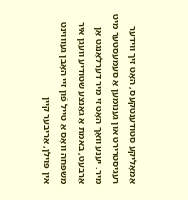אַמאָליקע סטודענטקעס, האָט זיך ווידער רעגיסטרירט און גענומען אַ סעמעסטער מיט מיר. יענע וואָך האָט זי מיר דערלאַנגט אַן אַרבעט, באמת אַ גאַנצע שטודיע וועגן איר משפּחה וואָס אַ טייל פֿון זיי האָבן געוווינט אין פּוילן, אַריבער קיין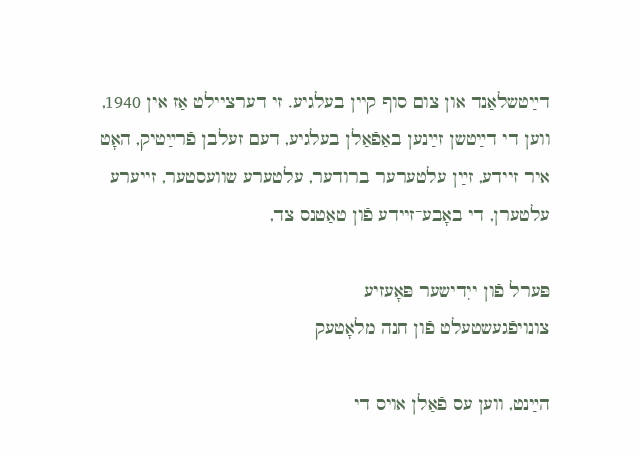דײַטשלאַנד און צום סוף קיין בעלגיע. זי דערציילט אַז אין 1940, ווען די דײַטשן זײַנען באַפֿאַלן בעלגיע, דעם זעלבן פֿרײַטיק, האָט איר זיידע, זײַן עלטערער ברודער, עלטערע שוועסטער, זייערע עלטערן, די באָבע־זיידע פֿון טאַטנס צד,

פּערל פֿון ייִדישער פּאָעזיע
צונויפֿגעשטעלט פֿון חנה מלאָטעק

הײַנט, ווען עס פֿאַלן אויס די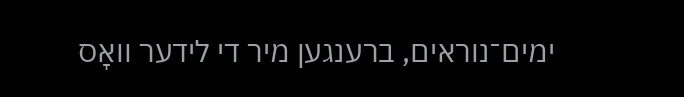ימים־נוראים, ברענגען מיר די לידער וואָס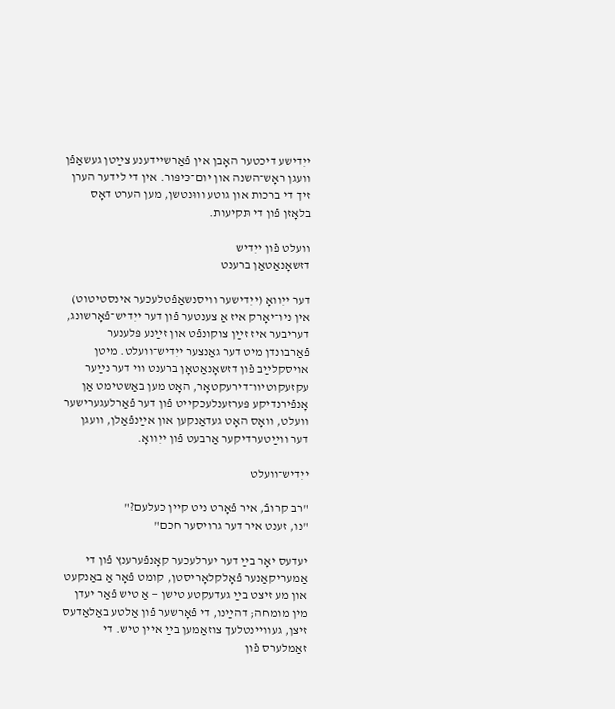ייִדישע דיכטער האָבן אין פֿאַרשיידענע צײַטן געשאַפֿן וועגן ראָש־השנה און יום־כּיפּור. אין די לידער הערן זיך די ברכות און גוטע וווּנטשן, מען הערט דאָס בלאָזן פֿון די תּקיעות.

װעלט פֿון ייִדיש
דזשאָנאַטאַן ברענט

דער ייִוואָ (ייִדישער וויסנשאַפֿטלעכער אינסטיטוט) אין ניו־יאָרק איז אַ צענטער פֿון דער ייִדיש־פֿאָרשונג, דעריבער איז זײַן צוקונפֿט און זײַנע פּלענער פֿאַרבונדן מיט דער גאַנצער ייִדיש־וועלט. מיטן אויסקלײַב פֿון דזשאָנאַטאָן ברענט ווי דער נײַער עקזעקוטיוו־דירעקטאָר, האָט מען באַשטימט אַן אָנפֿירנדיקע פּערזענלעכקייט פֿון דער פֿאַרלעגערישער וועלט, וואָס האָט געדאַנקען און אײַנפֿאַלן, וועגן דער ווײַטערדיקער אַרבעט פֿון ייִוואָ.

ייִדיש־וועלט

"רב קרובֿ, איר פֿאָרט ניט קיין כעלעם?"
"נו, זענט איר דער גרויסער חכם"

יעדעס יאָר בײַ דער יערלעכער קאָנפֿערענץ פֿון די אַמעריקאַנער פֿאָלקלאָריסטן, קומט פֿאָר אַ באַנקעט און מע זיצט בײַ געדעקטע טישן — אַ טיש פֿאַר יעדן מין מומחה; דהײַנו, די פֿאָרשער פֿון אַלטע באַלאַדעס זיצן, געוויינטלעך צוזאַמען בײַ איין טיש. די זאַמלערס פֿון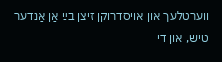ווערטלעך און אויסדרוקן זיצן בײַ אַן אַנדער טיש, און די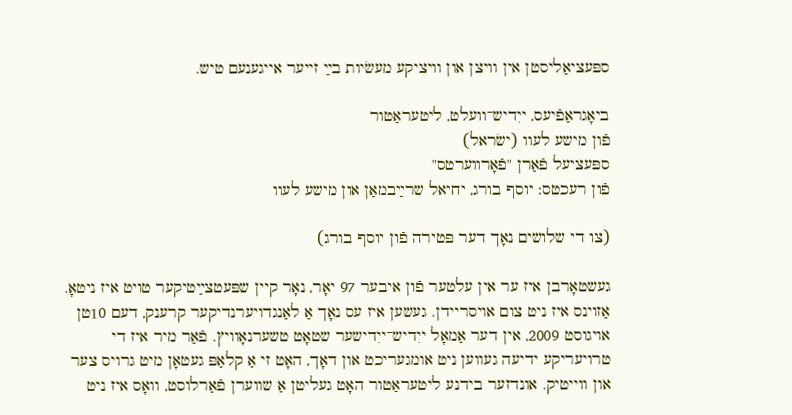ספּעציאַליסטן אין וויצן און וויציקע מעשׂיות בײַ זייער אייגענעם טיש.

ביאָגראַפֿיעס, ייִדיש־וועלט, ליטעראַטור
פֿון מישע לעוו (ישׂראל)
ספּעציעל פֿאַרן "פֿאָרװערטס"
פֿון רעכטס: יוסף בורג, יחיאל שרײַבמאַן און מישע לעוו

(צו די שלושים נאָך דער פּטירה פֿון יוסף בורג)

געשטאָרבן איז ער אין עלטער פֿון איבער 97 יאָר, נאָר קיין שפּעטצײַטיקער טויט איז ניטאָ. אַזוינס איז ניט צום אויסריידן. געשען איז עס נאָך אַ לאַנגדויערנדיקער קרענק, דעם 10טן אויגוסט 2009, אין דער אַמאָל ייִדיש־ייִדישער שטאָט טשערנאָוויץ. פֿאַר מיר איז די טרויעריקע ידיעה געווען ניט אומגעריכט און דאָך, האָט זי אַ קלאַפּ געטאָן מיט גרויס צער און ווייטיק. אונדזער בידנע ליטעראַטור האָט געליטן אַ שווערן פֿאַרלוסט, וואָס איז ניט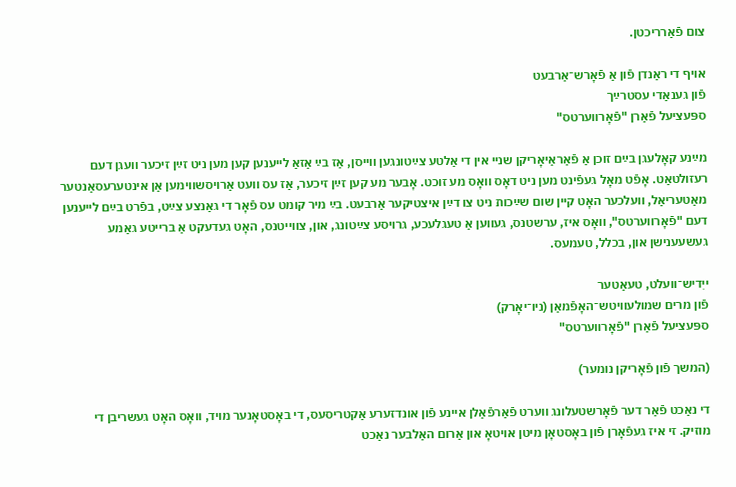צום פֿאַרריכטן.

אויף די ראַנדן פֿון אַ פֿאָרש־אַרבעט
פֿון גענאַדי עסטרײַך
ספּעציעל פֿאַרן "פֿאָרװערטס"

מײַנע קאָלעגן בײַם זוכן אַ פֿאַראַיאָריקן שניי אין די אַלטע צײַטונגען ווייסן, אַז בײַ אַזאַ לייענען קען מען ניט זײַן זיכער וועגן דעם רעזולטאַט. אָפֿט מאָל געפֿינט מען ניט דאָס וואָס מע זוכט. אָבער מע קען זײַן זיכער, אַז עס וועט אַרויסשווימען אַן אינטערעסאַנטער מאַטעריאַל, וועלכער האָט קיין שום שײַכות ניט צו דײַן איצטיקער אַרבעט. בײַ מיר קומט עס פֿאָר די גאַנצע צײַט, בפֿרט בײַם לייענען דעם "פֿאָרווערטס", וואָס איז, ערשטנס, געווען אַ טעגלעכע, גרויסע צײַטונג, און, צווייטנס, האָט געדעקט אַ ברייטע גאַמע געשעענישן און, בכלל, טעמעס.

ייִדיש־וועלט, טעאַטער
פֿון מרים שמולעוויטש־האָפֿמאַן (ניו־יאָרק)
ספּעציעל פֿאַרן "פֿאָרװערטס"

(המשך פֿון פֿאָריקן נומער)

די נאַכט פֿאַר דער פֿאָרשטעלונג ווערט פֿאַרפֿאַלן איינע פֿון אונדזערע אַקטריסעס, די באָסטאָנער מויד, וואָס האָט געשריבן די מוזיק. זי איז געפֿאָרן פֿון באָסטאָן מיטן אויטאָ און אַרום האַלבער נאַכט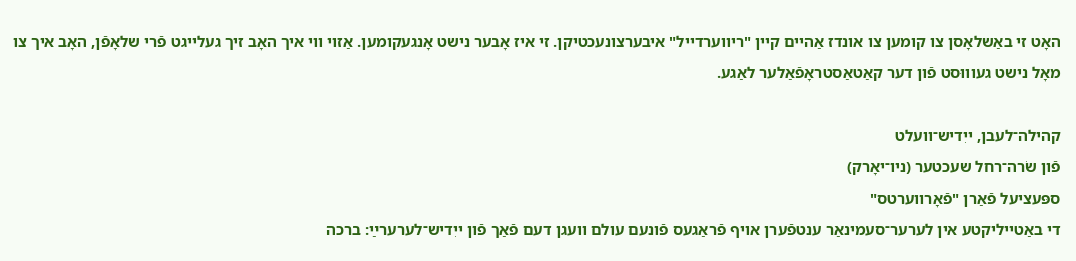האָט זי באַשלאָסן צו קומען צו אונדז אַהיים קיין "ריווערדייל" איבערצונעכטיקן. זי איז אָבער נישט אָנגעקומען. אַזוי ווי איך האָב זיך געלייגט פֿרי שלאָפֿן, האָב איך צו מאָל נישט געוווּסט פֿון דער קאַטאַסטראָפֿאַלער לאַגע.

קהילה־לעבן, ייִדיש־וועלט
פֿון שׂרה־רחל שעכטער (ניו־יאָרק)
ספּעציעל פֿאַרן "פֿאָרװערטס"
די באַטייליקטע אין לערער־סעמינאַר ענטפֿערן אויף פֿראַגעס פֿונעם עולם וועגן דעם פֿאַך פֿון ייִדיש־לערערײַ: ברכה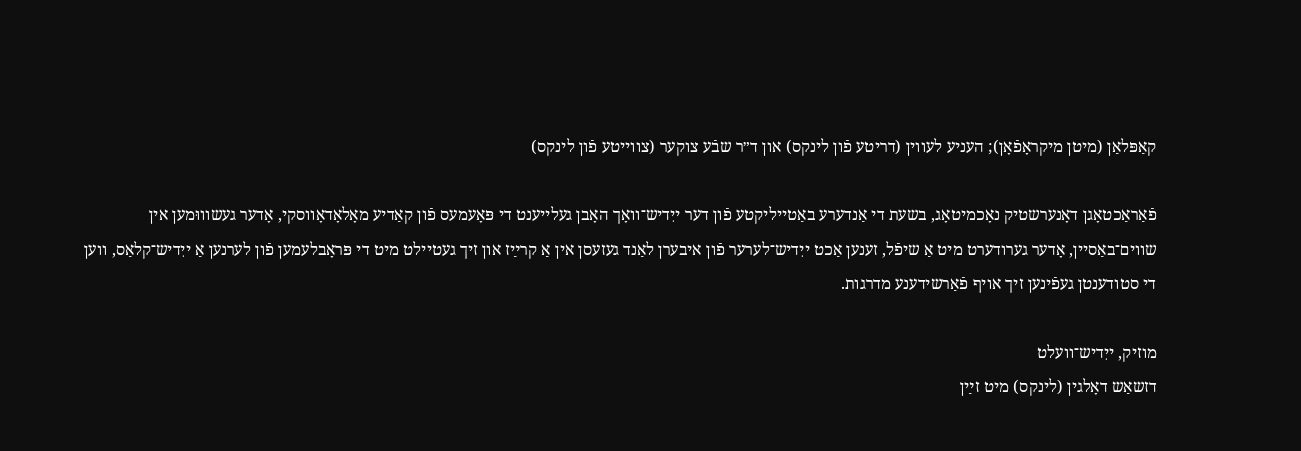קאַפּלאַן (מיטן מיקראָפֿאָן); העניע לעווין (דריטע פֿון לינקס) און ד״ר שבֿע צוקער (צווייטע פֿון לינקס)

פֿאַראַכטאָגן דאָנערשטיק נאָכמיטאָג, בשעת די אַנדערע באַטייליקטע פֿון דער ייִדיש־וואָך האָבן געלייענט די פּאָעמעס פֿון קאַדיע מאָלאָדאָווסקי, אָדער געשוווּמען אין שווים־באַסיין, אָדער גערודערט מיט אַ שיפֿל, זענען אַכט ייִדיש־לערער פֿון איבערן לאַנד געזעסן אין אַ קרײַז און זיך געטיילט מיט די פּראָבלעמען פֿון לערנען אַ ייִדיש־קלאַס, ווען די סטודענטן געפֿינען זיך אויף פֿאַרשידענע מדרגות.

מוזיק, ייִדיש־וועלט
דזשאַש דאָלגין (לינקס) מיט זײַן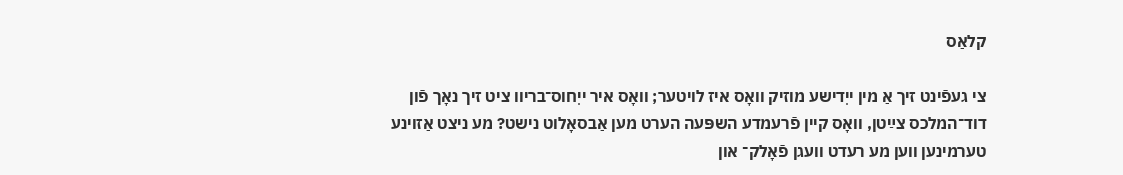קלאַס

צי געפֿינט זיך אַ מין ייִדישע מוזיק וואָס איז לויטער; וואָס איר ייִחוס־בריוו ציט זיך נאָך פֿון דוד־המלכס צײַטן, וואָס קיין פֿרעמדע השפּעה הערט מען אַבסאָלוט נישט? מע ניצט אַזוינע טערמינען ווען מע רעדט וועגן פֿאָלק־ און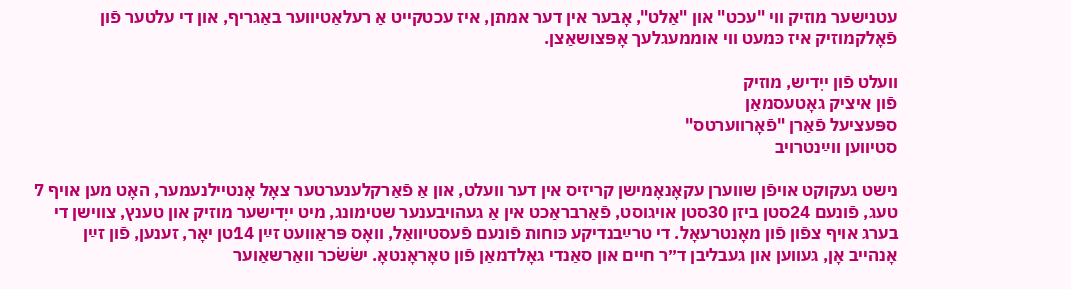עטנישער מוזיק ווי "עכט" און "אַלט", אָבער אין דער אמתן, איז עכטקייט אַ רעלאַטיווער באַגריף, און די עלטער פֿון פֿאָלקמוזיק איז כּמעט ווי אוממעגלעך אָפּצושאַצן.

װעלט פֿון ייִדיש, מוזיק
פֿון איציק גאָטעסמאַן
ספּעציעל פֿאַרן "פֿאָרװערטס"
סטיווען ווײַנטרויב

נישט געקוקט אויפֿן שווערן עקאָנאָמישן קריזיס אין דער וועלט, און אַ פֿאַרקלענערטער צאָל אָנטיילנעמער, האָט מען אויף 7 טעג, פֿונעם 24סטן ביזן 30סטן אויגוסט, פֿאַרבראַכט אין אַ געהויבענער שטימונג, מיט ייִדישער מוזיק און טענץ, צווישן די בערג אויף צפֿון פֿון מאָנטרעאָל. די טרײַבנדיקע כּוחות פֿונעם פֿעסטיוואַל, וואָס פּראַוועט זײַן 14טן יאָר, זענען, פֿון זײַן אָנהייב אָן, געווען און געבליבן ד״ר חיים און סאַנדי גאָלדמאַן פֿון טאָראָנטאָ. ישׂשׂכר וואַרשאַוער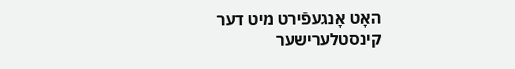האָט אָנגעפֿירט מיט דער קינסטלערישער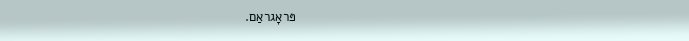פּראָגראַם.